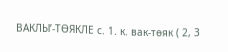ВАКЛЫ’-ТӨЯКЛЕ с. 1. к. вак-төяк ( 2, 3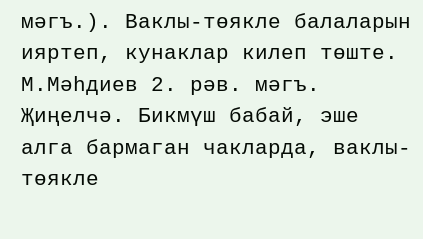мәгъ.). Ваклы-төякле балаларын ияртеп, кунаклар килеп төште. М.Мәһдиев 2. рәв. мәгъ. Җиңелчә. Бикмүш бабай, эше алга бармаган чакларда, ваклы-төякле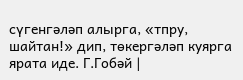сүгенгәләп алырга, «тпру, шайтан!» дип, төкергәләп куярга ярата иде. Г.Гобәй |